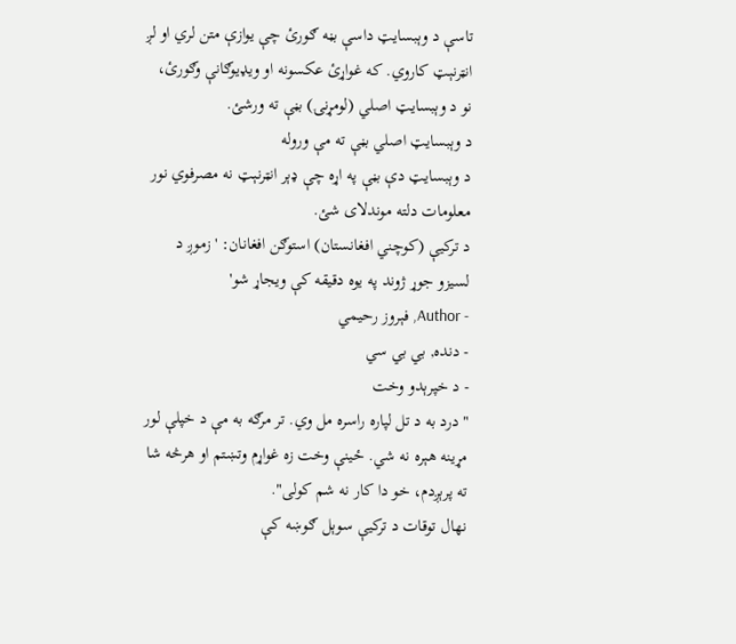تاسې د وېبسایټ داسې بڼه ګورئ چې یوازې متن لري او لږ انټرنېټ کاروي. که غواړئ عکسونه او ویډیوګانې وګورئ، نو د وېبسایټ اصلي (لومړنۍ) بڼې ته ورشئ.
د وېبسایټ اصلي بڼې ته مې وروله
د وېبسایټ دې بڼې په اړه چې ډېر انټرنېټ نه مصرفوي نور معلومات دلته موندلای شئ.
د ترکیې (کوچني افغانستان) استوګن افغانان: 'زموږ د لسیزو جوړ ژوند په یوه دقیقه کې ویجاړ شو'
- Author, فېروز رحیمي
- دنده, بي بي سي
- د خپرېدو وخت
"درد به د تل لپاره راسره مل وي. تر مرګه به مې د خپلې لور مړینه هېره نه شي. ځینې وخت زه غواړم وتښتم او هرڅه شا ته پرېږدم، خو دا کار نه شم کولی".
نهال توقات د ترکیې سوېل ګوښه کې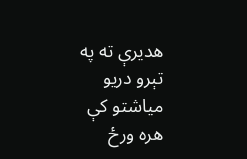هدیرې ته په تېرو دریو میاشتو کې هره ورځ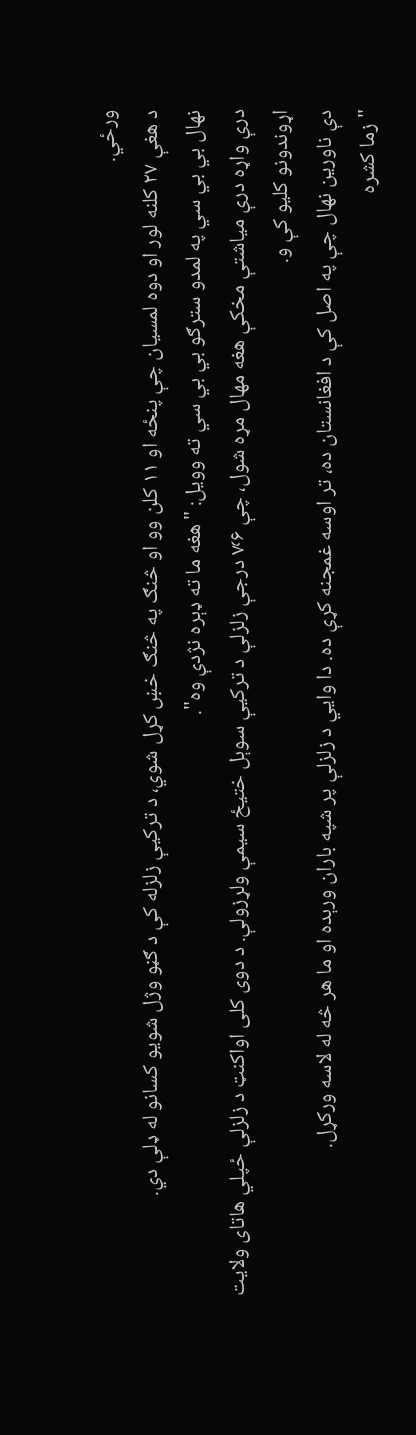ورځي.
د هغې ۲۷ کلنه لور او دوه لمسیان چې پنځه او ۱۱ کلن وو او څنګ په څنګ خښ کړل شوي، د ترکیې زلزله کې د ګڼو وژل شویو کسانو له ډلې دي.
نهال بي بي سي په لمدو سترګو بي بي سي ته وویل: "هغه ما ته ډېره نژدې وه".
درې واړه درې میاشتې مخکې هغه مهال مړه شول، چې ۷٬۶ درجې زلزلې د ترکیې سوېل ختیځ سیمې ولړزولې. د دوی کلی اواکنټ د زلزلې ځپلي هاتای ولایت اړوندونو کلیو کې و.
دې ناورین نهال چې په اصل کې د افغانستان ده، تر اوسه غمجنه کړې ده. دا وايي د زلزلې پر شپه باران ورېده او ما هر څه له لاسه ورکړل.
"زما کشره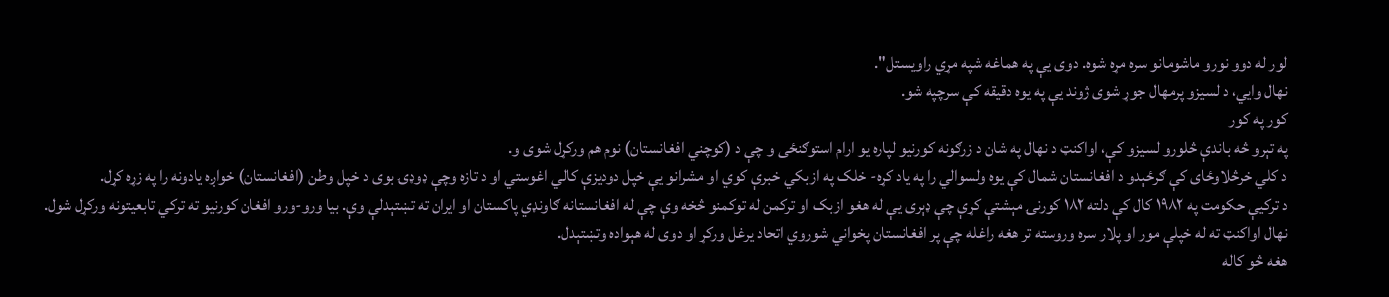لور له دوو نورو ماشومانو سره مړه شوه. دوی یې په هماغه شپه مړي راویستل".
نهال وايي، د لسیزو پرمهال جوړ شوی ژوند یې په یوه دقیقه کې سرچپه شو.
کور په کور
په تېرو څه باندې څلورو لسیزو کې، اواکنټ د نهال په شان د زرګونه کورنیو لپاره یو ارام استوګنځی و چې د (کوچني افغانستان) نوم هم ورکړل شوی و.
د کلي خرڅلاوځای کې ګرځېدو د افغانستان شمال کې یوه ولسوالي را په یاد کړه- خلک په ازبکي خبرې کوي او مشرانو یې خپل دودیزې کالي اغوستي او د تازه وچې ډوډۍ بوی د خپل وطن (افغانستان) خواږه یادونه را په زړه کړل.
د ترکیې حکومت په ۱۹۸۲ کال کې دلته ۱۸۲ کورنۍ مېشتې کړې چې ډېری یې له هغو ازبک او ترکمن له توکمنو څخه وې چې له افغانستانه ګاونډي پاکستان او ایران ته تښتېدلې وې. بیا ورو-ورو افغان کورنیو ته ترکي تابعیتونه ورکړل شول.
نهال اواکنټ ته له خپلې مور او پلار سره وروسته تر هغه راغله چې پر افغانستان پخواني شوروي اتحاد یرغل ورکړ او دوی له هېواده وتښتېدل.
هغه څو کاله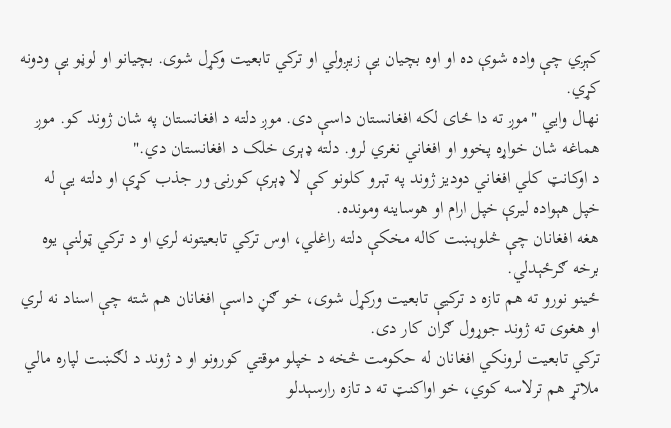کېږي چې واده شوې ده او اوه بچیان یې زیږولي او ترکي تابعیت وکړل شوی. بچیانو او لوڼو یې ودونه کړي.
نهال وايي "موږ ته دا ځای لکه افغانستان داسې دی. موږ دلته د افغانستان په شان ژوند کو. موږ هماغه شان خواړه پخوو او افغاني نغري لرو. دلته ډېری خلک د افغانستان دي."
د اوکانټ کلي افغاني دودیز ژوند په تېرو کلونو کې لا ډېرې کورنۍ ور جذب کړې او دلته یې له خپل هېواده لیرې خپل ارام او هوساینه ومونده.
هغه افغانان چې څلوېښت کاله مخکې دلته راغلي، اوس ترکي تابعیتونه لري او د ترکي ټولنې یوه برخه ګرځېدلي.
ځینو نورو ته هم تازه د ترکیې تابعیت ورکړل شوی، خو ګڼ داسې افغانان هم شته چې اسناد نه لري او هغوی ته ژوند جوړول ګران کار دی.
ترکي تابعیت لرونکي افغانان له حکومت څخه د خپلو موقتي کورونو او د ژوند د لګښت لپاره مالي ملاتړ هم ترلاسه کوي، خو اواکنټ ته د تازه رارسېدلو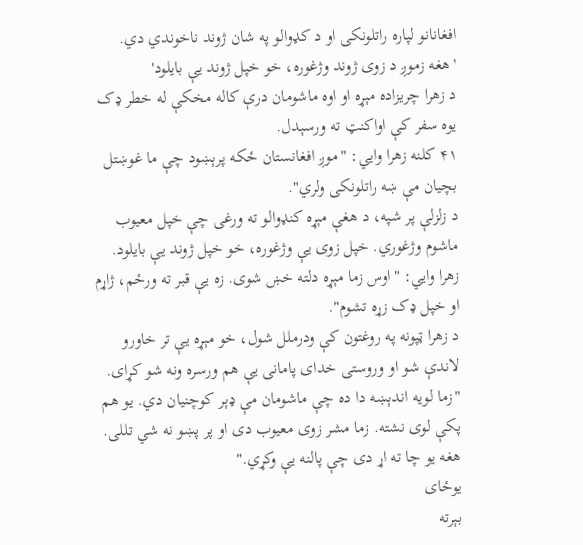افغانانو لپاره راتلونکی او د کډوالو په شان ژوند ناخوندي دي.
'هغه زموږ د زوی ژوند وژغوره، خو خپل ژوند یې بایلود'
د زهرا چریزاده مېړه او اوه ماشومان درې کاله مخکې له خطر ډک یوه سفر کې اواکنټ ته ورسېدل.
۴۱ کلنه زهرا وايي: "موږ افغانستان ځکه پرېښود چې ما غوښتل بچیان مې ښه راتلونکی ولري".
د زلزلې پر شپه، د هغې مېړه کنډوالو ته ورغی چې خپل معیوب ماشوم وژغوري. خپل زوی یې وژغوره، خو خپل ژوند یې بایلود.
زهرا وايي: "اوس زما مېړه دلته خښ شوی. زه یې قبر ته ورځم، ژاړم او خپل ډک زړه تشوم".
د زهرا ټپونه په روغتون کې ودرملل شول، خو مېړه یې تر خاورو لاندې شو او وروستی خدای پامانی یې هم ورسره ونه شو کړای.
"زما لویه اندېښه دا ده چې ماشومان مې ډېر کوچنیان دي. یو هم پکې لوی نشته. زما مشر زوی معیوب دی او پر پښو نه شي تللی. هغه یو چا ته اړ دی چې پالنه یې وکړي."
یوځای
بېرته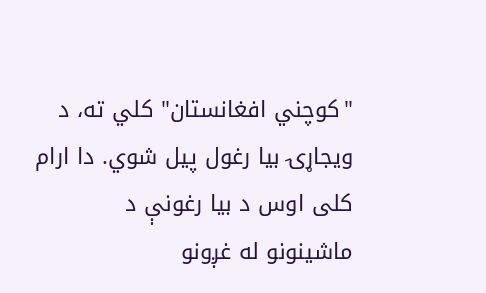"کوچني افغانستان" کلي ته، د ویجاړۍ بیا رغول پیل شوي. دا ارام کلی اوس د بیا رغونې د ماشینونو له غږونو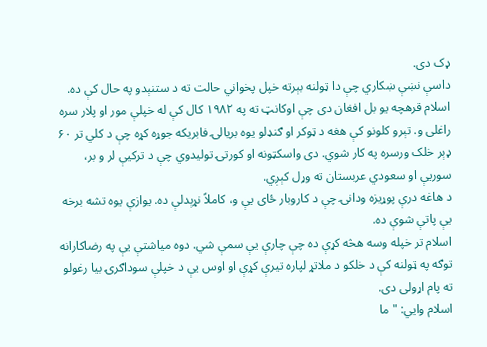ډک دی.
داسې نښې ښکاري چې دا ټولنه بېرته خپل پخواني حالت ته د ستنېدو په حال کې ده.
اسلام قرهچه یو بل افغان دی چې اوکانټ ته په ۱۹۸۲ کال کې له خپلې مور او پلار سره راغلی و. تېرو کلونو کې هغه د ټوکر او ګنډلو یوه بریالۍ فابریکه جوړه کړه چې د کلي تر ۶۰ ډېر خلک ورسره په کار شوي. دی واسکټونه او کورتۍ تولیدوي چې د ترکیې لر و بر، سوریې او سعودي عربستان ته وړل کېږي.
د هاغه درې پوړیزه ودانۍ چې د کاروبار ځای یې و، کاملاً نړېدلې ده. یوازې یوه تشه برخه یې پاتې شوې ده.
اسلام تر خپله وسه هڅه کړې ده چې چارې یې سمې شي. دوه میاشتې یې په رضاکارانه توګه په ټولنه کې د خلکو د ملاتړ لپاره تیرې کړې او اوس یې د خپلې سوداګرۍ بیا رغولو ته پام اړولی دی.
اسلام وايي: "ما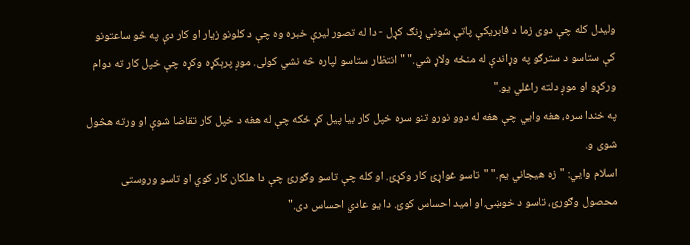ولیدل کله چې دوی زما د فابریکې پاتې شوني ړنګ کړل - دا له تصور لیرې خبره وه چې د کلونو زیار او کار دې په څو ساعتونو کې ستاسو د سترګو په وړاندې له منځه ولاړ شي." "انتظار ستاسو لپاره څه نشي کولی. موږ پرېکړه وکړه چې خپل کار ته دوام ورکړو او موږ دلته راغلي یو."
په خندا سره، هغه وايي چې هغه له دوو نورو تنو سره خپل کار بیا پیل کړ ځکه چې له هغه د خپل کار تقاضا شوې او ورته هڅول شوی و.
اسلام وايي: "زه هیجاني یم." "تاسو غواړئ کار وکړئ. او کله چې تاسو وګورئ چې دا هلکان کار کوي او تاسو وروستی محصول وګورئ، تاسو د خوښۍ او امید احساس کوئ. دا یو عادي احساس دی."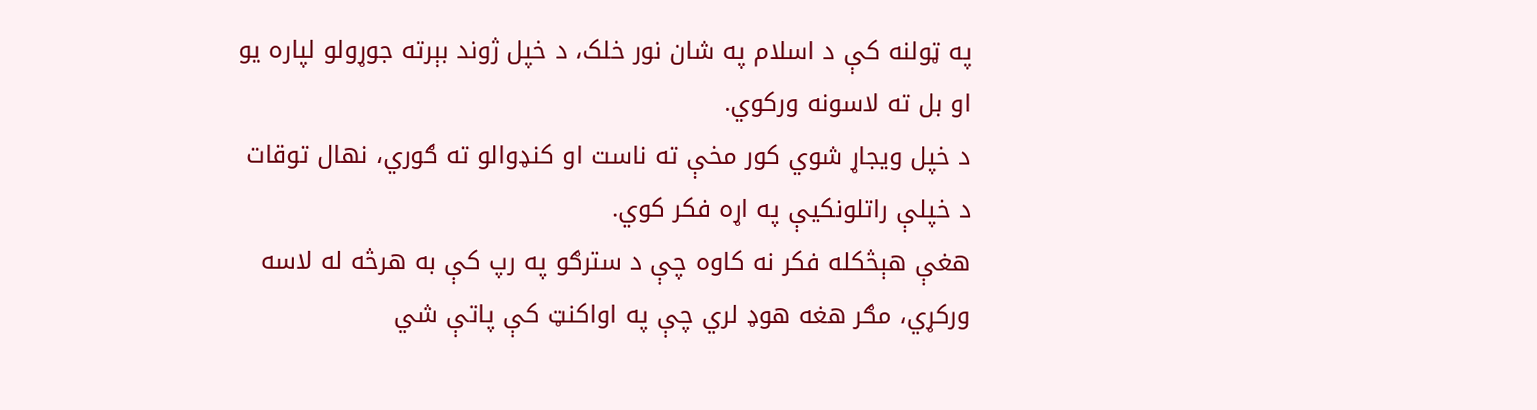په ټولنه کې د اسلام په شان نور خلک، د خپل ژوند بېرته جوړولو لپاره یو او بل ته لاسونه ورکوي.
د خپل ویجاړ شوي کور مخې ته ناست او کنډوالو ته ګوري، نهال توقات د خپلې راتلونکيې په اړه فکر کوي.
هغې هېڅکله فکر نه کاوه چې د سترګو په رپ کې به هرڅه له لاسه ورکړي، مګر هغه هوډ لري چې په اواکنټ کې پاتې شي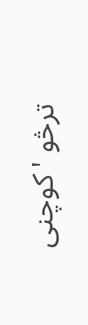ترڅو 'کوچنی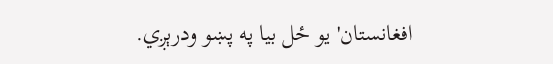افغانستان' یو ځل بیا په پښو ودرېږي.